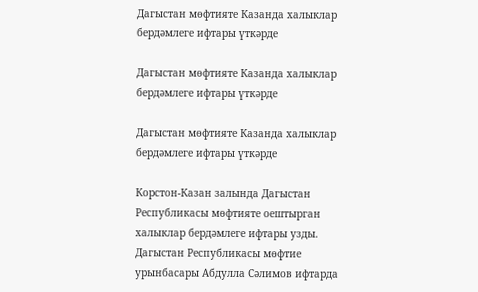Дагыстан мөфтияте Казанда халыклар бердәмлеге ифтары үткәрде

Дагыстан мөфтияте Казанда халыклар бердәмлеге ифтары үткәрде

Дагыстан мөфтияте Казанда халыклар бердәмлеге ифтары үткәрде

Корстон-Казан залында Дагыстан Республикасы мөфтияте оештырган халыклар бердәмлеге ифтары узды. Дагыстан Республикасы мөфтие урынбасары Абдулла Сәлимов ифтарда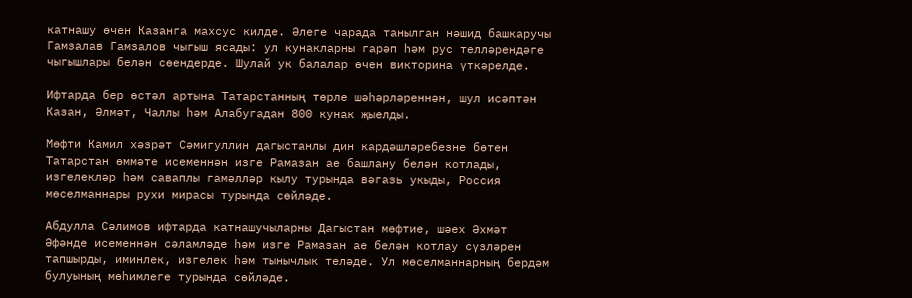катнашу өчен Казанга махсус килде. Әлеге чарада танылган нәшид башкаручы Гамзалав Гамзалов чыгыш ясады: ул кунакларны гарәп һәм рус телләрендәге чыгышлары белән сөендерде. Шулай ук балалар өчен викторина үткәрелде.

Ифтарда бер өстәл артына Татарстанның төрле шәһәрләреннән, шул исәптән Казан, Әлмәт, Чаллы һәм Алабугадан 800 кунак җыелды.

Мөфти Камил хәзрәт Сәмигуллин дагыстанлы дин кардәшләребезне бөтен Татарстан өммәте исеменнән изге Рамазан ае башлану белән котлады, изгелекләр һәм саваплы гамәлләр кылу турында вәгазь укыды, Россия мөселманнары рухи мирасы турында сөйләде.

Абдулла Сәлимов ифтарда катнашучыларны Дагыстан мөфтие, шәех Әхмәт Әфәнде исеменнән сәламләде һәм изге Рамазан ае белән котлау сүзләрен тапшырды, иминлек, изгелек һәм тынычлык теләде. Ул мөселманнарның бердәм булуының мөһимлеге турында сөйләде.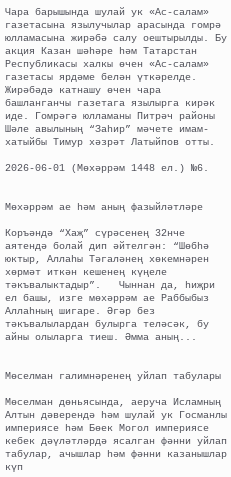Чара барышында шулай ук «Ас-салам» газетасына язылучылар арасында гомрә юлламасына жирәбә салу оештырылды. Бу акция Казан шәһәре һәм Татарстан Республикасы халкы өчен «Ас-салам» газетасы ярдәме белән үткәрелде. Жирәбәдә катнашу өчен чара башланганчы газетага язылырга кирәк иде. Гомрәгә юлламаны Питрәч районы Шәле авылының “Заһир” мәчете имам-хатыйбы Тимур хәзрәт Латыйпов отты.

2026-06-01 (Мөхәррәм 1448 ел.) №6.


Мөхәррәм ае һәм аның фазыйләтләре

Коръәндә “Хаҗ” сүрәсенең 32нче аятендә болай дип әйтелгән: “Шөбһә юктыр, Аллаһы Тәгаләнең хөкемнәрен хөрмәт иткән кешенең күңеле тәкъвалыктадыр”.   Чыннан да, һиҗри ел башы, изге мөхәррәм ае Раббыбыз Аллаһның шигаре. Әгәр без тәкъвалылардан булырга теләсәк, бу айны олыларга тиеш. Әмма аның...


Мөселман галимнәренең уйлап табулары

Мөселман дөньясында, аеруча Исламның Алтын дәверендә һәм шулай ук Госманлы империясе һәм Бөек Могол империясе кебек дәүләтләрдә ясалган фәнни уйлап табулар, ачышлар һәм фәнни казанышлар күп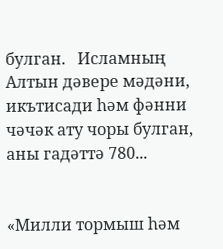булган.   Исламның Алтын дәвере мәдәни, икътисади һәм фәнни чәчәк ату чоры булган, аны гадәттә 780...


«Милли тормыш һәм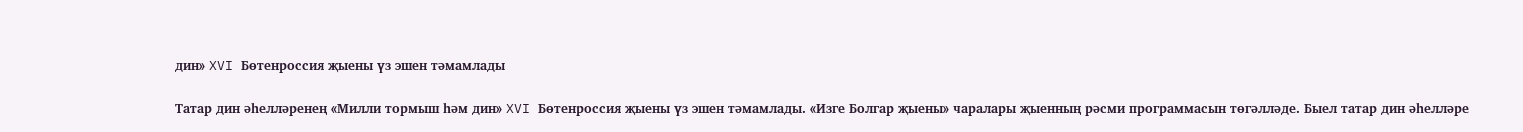дин» XVI Бөтенроссия җыены үз эшен тәмамлады

Татар дин әһелләренең «Милли тормыш һәм дин» XVI Бөтенроссия җыены үз эшен тәмамлады. «Изге Болгар җыены» чаралары җыенның рәсми программасын төгәлләде. Быел татар дин әһелләре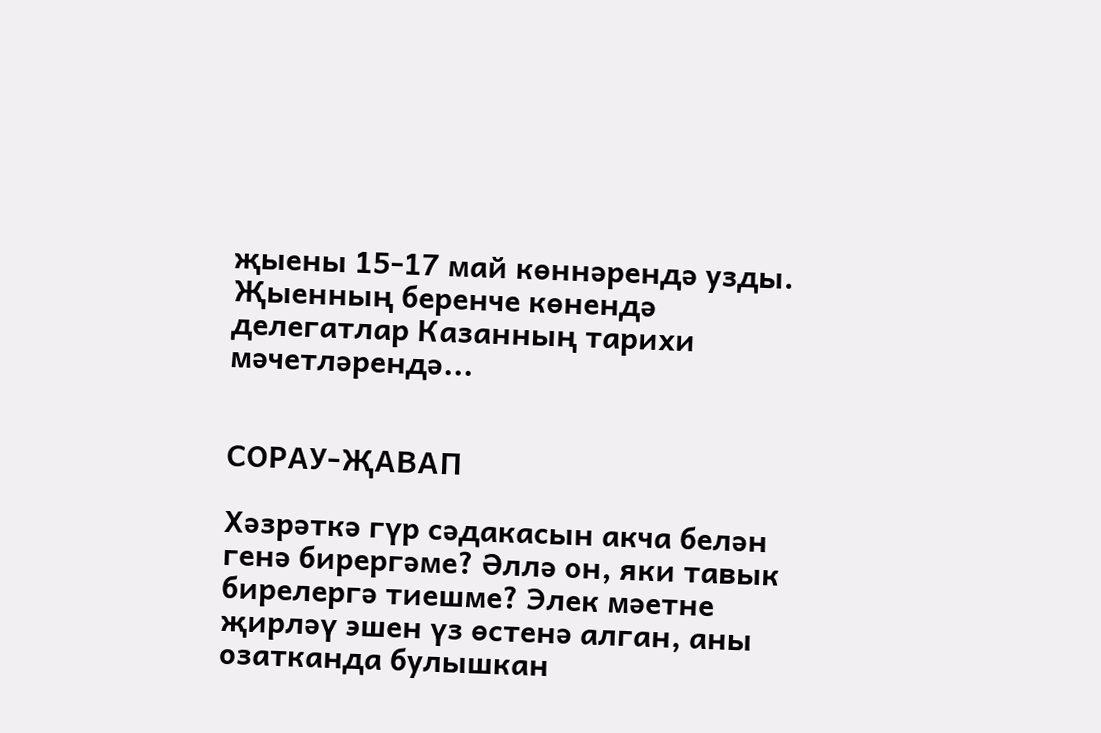җыены 15-17 май көннәрендә узды. Җыенның беренче көнендә делегатлар Казанның тарихи мәчетләрендә...


СОРАУ-ҖАВАП

Хәзрәткә гүр сәдакасын акча белән генә бирергәме? Әллә он, яки тавык бирелергә тиешме? Элек мәетне җирләү эшен үз өстенә алган, аны озатканда булышкан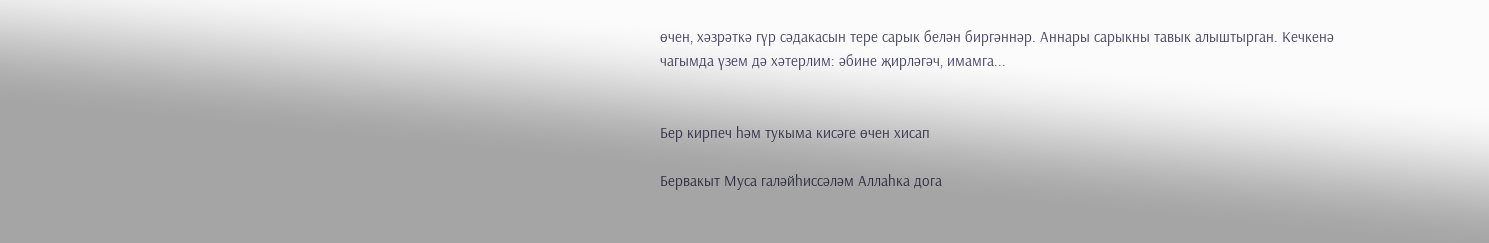өчен, хәзрәткә гүр сәдакасын тере сарык белән биргәннәр. Аннары сарыкны тавык алыштырган. Кечкенә чагымда үзем дә хәтерлим: әбине җирләгәч, имамга...


Бер кирпеч һәм тукыма кисәге өчен хисап

Бервакыт Муса галәйһиссәләм Аллаһка дога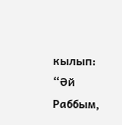кылып: “Әй Раббым,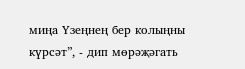миңа Үзеңнең бер колыңны күрсәт”, - дип мөрәҗәгать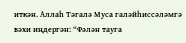иткән. Аллаһ Тәгалә Муса галәйһиссәләмгә вәхи иңдергән: “Фәлән тауга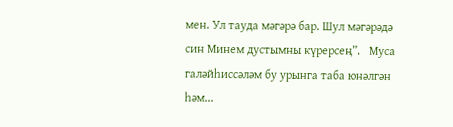мен. Ул тауда мәгәрә бар. Шул мәгәрәдә син Минем дустымны күрерсең”.   Муса галәйһиссәләм бу урынга таба юнәлгән һәм...